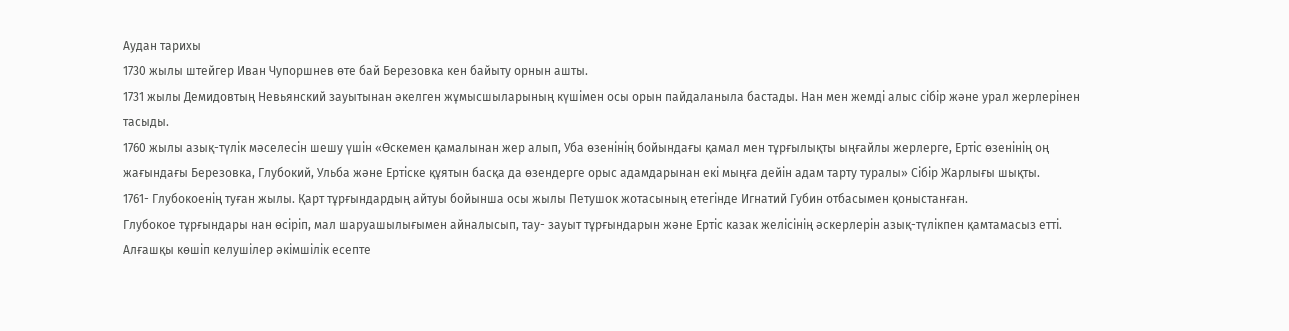Аудан тарихы
1730 жылы штейгер Иван Чупоршнев өте бай Березовка кен байыту орнын ашты.
1731 жылы Демидовтың Невьянский зауытынан әкелген жұмысшыларының күшімен осы орын пайдаланыла бастады. Нан мен жемді алыс сібір және урал жерлерінен тасыды.
1760 жылы азық-түлік мәселесін шешу үшін «Өскемен қамалынан жер алып, Уба өзенінің бойындағы қамал мен тұрғылықты ыңғайлы жерлерге, Ертіс өзенінің оң жағындағы Березовка, Глубокий, Ульба және Ертіске құятын басқа да өзендерге орыс адамдарынан екі мыңға дейін адам тарту туралы» Сібір Жарлығы шықты.
1761- Глубокоенің туған жылы. Қарт тұрғындардың айтуы бойынша осы жылы Петушок жотасының етегінде Игнатий Губин отбасымен қоныстанған.
Глубокое тұрғындары нан өсіріп, мал шаруашылығымен айналысып, тау- зауыт тұрғындарын және Ертіс казак желісінің әскерлерін азық-түлікпен қамтамасыз етті.
Алғашқы көшіп келушілер әкімшілік есепте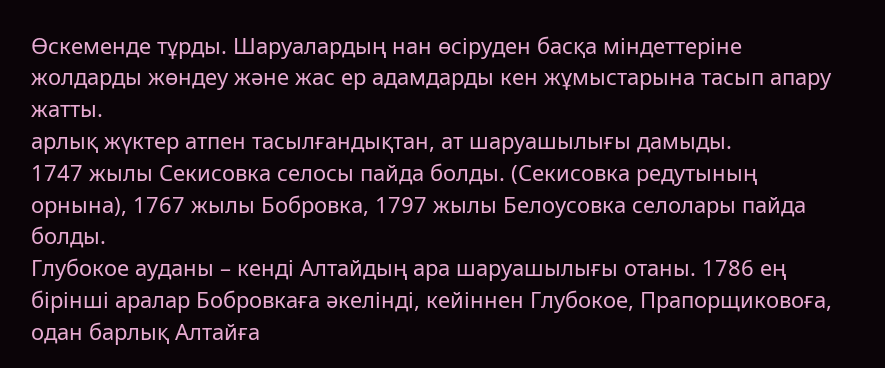Өскеменде тұрды. Шаруалардың нан өсіруден басқа міндеттеріне жолдарды жөндеу және жас ер адамдарды кен жұмыстарына тасып апару жатты.
арлық жүктер атпен тасылғандықтан, ат шаруашылығы дамыды.
1747 жылы Секисовка селосы пайда болды. (Секисовка редутының орнына), 1767 жылы Бобровка, 1797 жылы Белоусовка селолары пайда болды.
Глубокое ауданы – кенді Алтайдың ара шаруашылығы отаны. 1786 ең бірінші аралар Бобровкаға әкелінді, кейіннен Глубокое, Прапорщиковоға, одан барлық Алтайға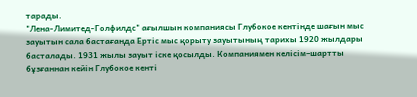тарады.
"Лена-Лимитед-Голфилдс" ағылшын компаниясы Глубокое кентінде шағын мыс зауытын сала бастағанда Ертіс мыс қорыту зауытының тарихы 1920 жылдары басталады. 1931 жылы зауыт іске қосылды. Компаниямен келісім–шартты бұзғаннан кейін Глубокое кенті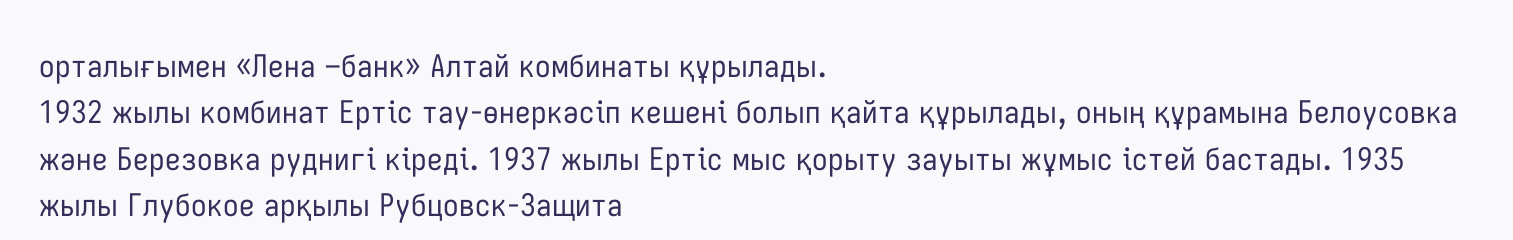орталығымен «Лена –банк» Алтай комбинаты құрылады.
1932 жылы комбинат Ертіс тау-өнеркәсіп кешені болып қайта құрылады, оның құрамына Белоусовка және Березовка руднигі кіреді. 1937 жылы Ертіс мыс қорыту зауыты жұмыс істей бастады. 1935 жылы Глубокое арқылы Рубцовск-Защита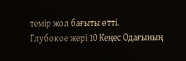темір жол бағыты өтті.
Глубокое жері 10 Кеңес Одағының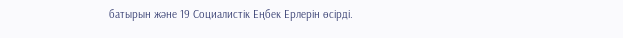батырын және 19 Социалистік Еңбек Ерлерін өсірді.